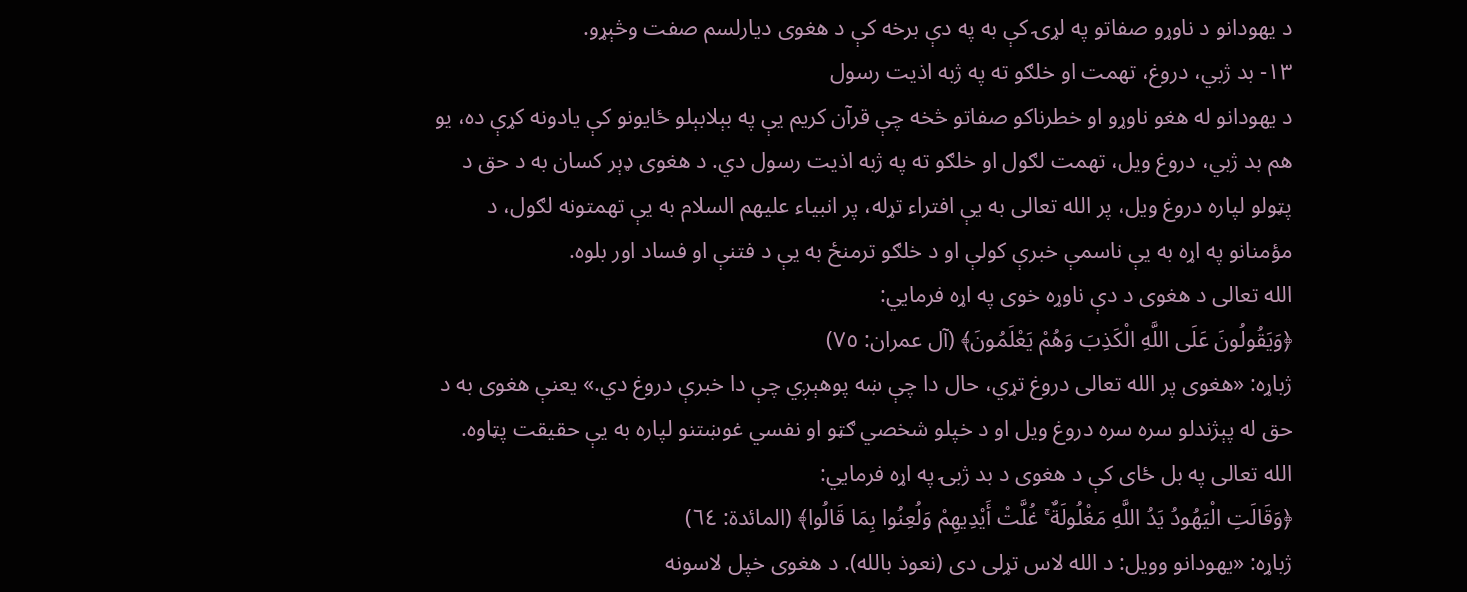د يهودانو د ناوړو صفاتو په لړۍ کې به په دې برخه کې د هغوی ديارلسم صفت وڅېړو.
۱۳- بد ژبي، دروغ، تهمت او خلګو ته په ژبه اذيت رسول
د يهودانو له هغو ناوړو او خطرناکو صفاتو څخه چې قرآن کريم يې په بېلابېلو ځايونو کې يادونه کړې ده، يو هم بد ژبي، دروغ ويل، تهمت لګول او خلګو ته په ژبه اذيت رسول دي. د هغوی ډېر کسان به د حق د پټولو لپاره دروغ ويل، پر الله تعالی به يې افتراء تړله، پر انبياء عليهم السلام به يې تهمتونه لګول، د مؤمنانو په اړه به يې ناسمې خبرې کولې او د خلګو ترمنځ به يې د فتنې او فساد اور بلوه.
الله تعالی د هغوی د دې ناوړه خوی په اړه فرمايي:
﴿وَيَقُولُونَ عَلَى اللَّهِ الْكَذِبَ وَهُمْ يَعْلَمُونَ﴾ (آل عمران: ٧٥)
ژباړه: «هغوی پر الله تعالی دروغ تړي، حال دا چې ښه پوهېږي چې دا خبرې دروغ دي.» يعنې هغوی به د حق له پېژندلو سره سره دروغ ويل او د خپلو شخصي ګټو او نفسي غوښتنو لپاره به يې حقيقت پټاوه.
الله تعالی په بل ځای کې د هغوی د بد ژبۍ په اړه فرمايي:
﴿وَقَالَتِ الْيَهُودُ يَدُ اللَّهِ مَغْلُولَةٌ ۚ غُلَّتْ أَيْدِيهِمْ وَلُعِنُوا بِمَا قَالُوا﴾ (المائدة: ٦٤)
ژباړه: «يهودانو وويل: د الله لاس تړلی دی (نعوذ بالله). د هغوی خپل لاسونه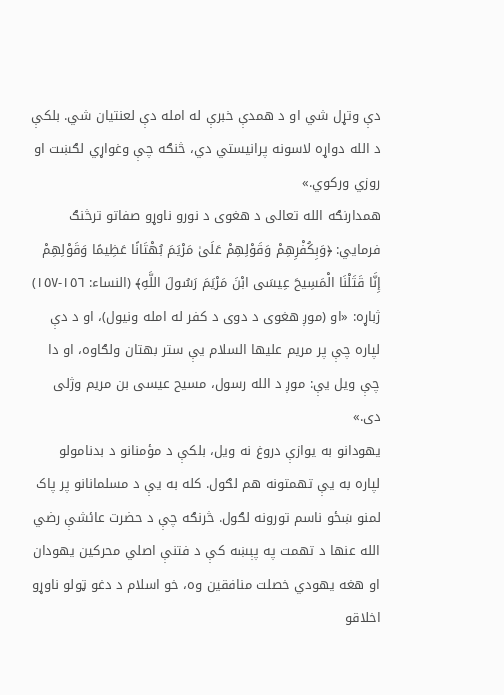دې وتړل شي او د همدې خبرې له امله دې لعنتيان شي. بلکې د الله دواړه لاسونه پرانيستي دي، څنګه چې وغواړي لګښت او روزي ورکوي.»
همدارنګه الله تعالی د هغوی د نورو ناوړو صفاتو ترڅنګ فرمايي: ﴿وَبِكُفْرِهِمْ وَقَوْلِهِمْ عَلَىٰ مَرْيَمَ بُهْتَانًا عَظِيمًا وَقَوْلِهِمْ إِنَّا قَتَلْنَا الْمَسِيحَ عِيسَى ابْنَ مَرْيَمَ رَسُولَ اللَّهِ﴾ (النساء: ١٥٦-١٥٧)
ژباړه: «او (موږ هغوی د دوی د کفر له امله ونيول)، او د دې لپاره چې پر مريم عليها السلام يې ستر بهتان ولګاوه، او دا چې ويل يې: موږ د الله رسول، مسيح عيسی بن مريم وژلی دی.»
يهودانو به يوازې دروغ نه ويل، بلکې د مؤمنانو د بدنامولو لپاره به يې تهمتونه هم لګول. کله به يې د مسلمانانو پر پاک لمنو ښځو ناسم تورونه لګول. څرنګه چې د حضرت عائشې رضي الله عنها د تهمت په پېښه کې د فتنې اصلي محرکين يهودان او هغه يهودي خصلت منافقين وه، خو اسلام د دغو ټولو ناوړو اخلاقو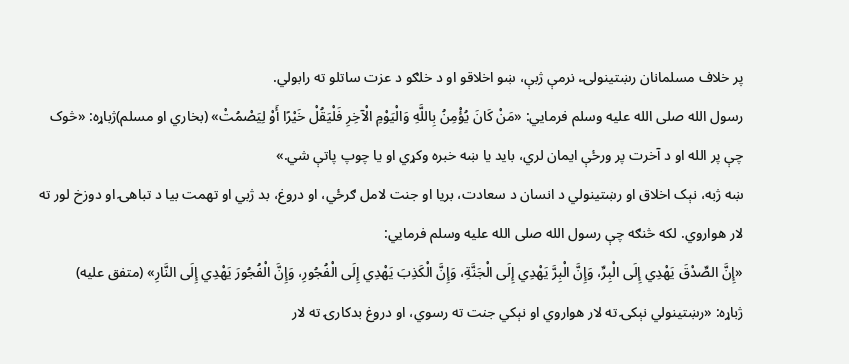پر خلاف مسلمانان رښتينولۍ، نرمې ژبې، ښو اخلاقو او د خلګو د عزت ساتلو ته رابولي.
رسول الله صلی الله علیه وسلم فرمايي: «مَنْ كَانَ يُؤْمِنُ بِاللَّهِ وَالْيَوْمِ الْآخِرِ فَلْيَقُلْ خَيْرًا أَوْ لِيَصْمُتْ» (بخاري او مسلم)ژباړه: «څوک چې پر الله او د آخرت پر ورځې ايمان لري، بايد يا ښه خبره وکړي او يا چوپ پاتې شي.»
ښه ژبه، نېک اخلاق او رښتينولي د انسان د سعادت، بريا او جنت لامل ګرځي، او دروغ، بد ژبي او تهمت بيا د تباهۍ او دوزخ لور ته لار هواروي. لکه څنګه چې رسول الله صلی الله علیه وسلم فرمايي:
«إِنَّ الصِّدْقَ يَهْدِي إِلَى الْبِرِّ، وَإِنَّ الْبِرَّ يَهْدِي إِلَى الْجَنَّةِ، وَإِنَّ الْكَذِبَ يَهْدِي إِلَى الْفُجُورِ، وَإِنَّ الْفُجُورَ يَهْدِي إِلَى النَّارِ» (متفق عليه)
ژباړه: «رښتينولي نېکۍ ته لار هواروي او نېکي جنت ته رسوي، او دروغ بدکارۍ ته لار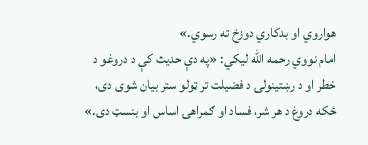هواروي او بدکاري دوزخ ته رسوي.»
امام نووي رحمه الله ليکي: «په دې حديث کې د دروغو د خطر او د رښتينولۍ د فضيلت تر ټولو ستر بيان شوی دی، ځکه دروغ د هر شر، فساد او ګمراهۍ اساس او بنسټ دی.»